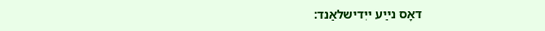דאָס נײַע ייִדישלאַנד: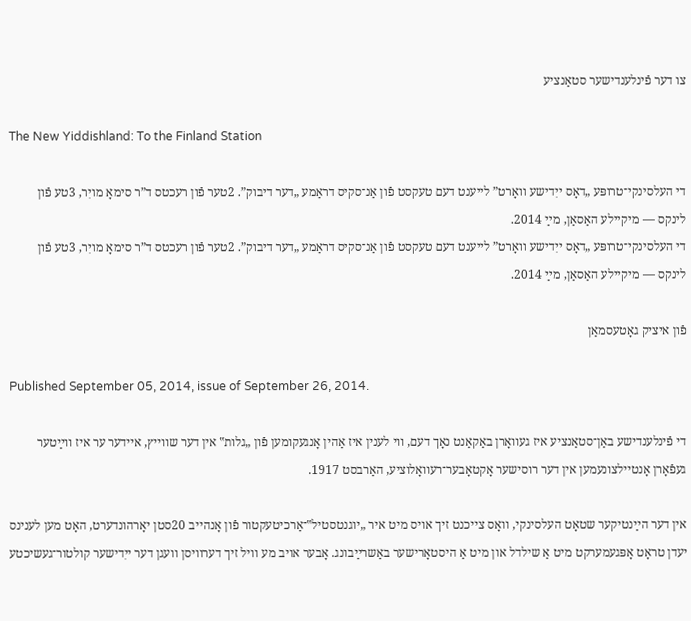צו דער פֿינלענדישער סטאַנציע

The New Yiddishland: To the Finland Station

די העלסינקי־טרופּע „דאָס ייִדישע וואָרט” לייענט דעם טעקסט פֿון אַנ־סקיס דראַמע „דער דיבוק”. 2טער פֿון רעכטס ד”ר סימאָ מויִר, 3טע פֿון לינקס — מיקיילע האַסאַן, מײַ 2014.
די העלסינקי־טרופּע „דאָס ייִדישע וואָרט” לייענט דעם טעקסט פֿון אַנ־סקיס דראַמע „דער דיבוק”. 2טער פֿון רעכטס ד”ר סימאָ מויִר, 3טע פֿון לינקס — מיקיילע האַסאַן, מײַ 2014.

פֿון איציק גאָטעסמאַן

Published September 05, 2014, issue of September 26, 2014.

די פֿינלענדישע באַן־סטאַנציע איז געוואָרן באַקאַנט נאָך דעם, ווי לענין איז אַהין אָנגעקומען פֿון „גלות‟ אין דער שווייץ, איידער ער איז ווײַטער געפֿאָרן אָנטיילצונעמען אין דער רוסישער אָקטאָבער־רעוואָלוציע, האַרבסט 1917.

אין דער הײַנטיקער שטאָט העלסינקי, וואָס צייכנט זיך אויס מיט איר „יוגנטסטיל‟־אַרכיטעקטור פֿון אָנהייב 20סטן יאָרהונדערט, האָט מען לענינס יעדן טראָט אָפּגעמערקט מיט אַ שילדל און מיט אַ היסטאָרישער באַשרײַבונג. אָבער אויב מע וויל זיך דערוויסן וועגן דער ייִדישער קולטור־געשיכטע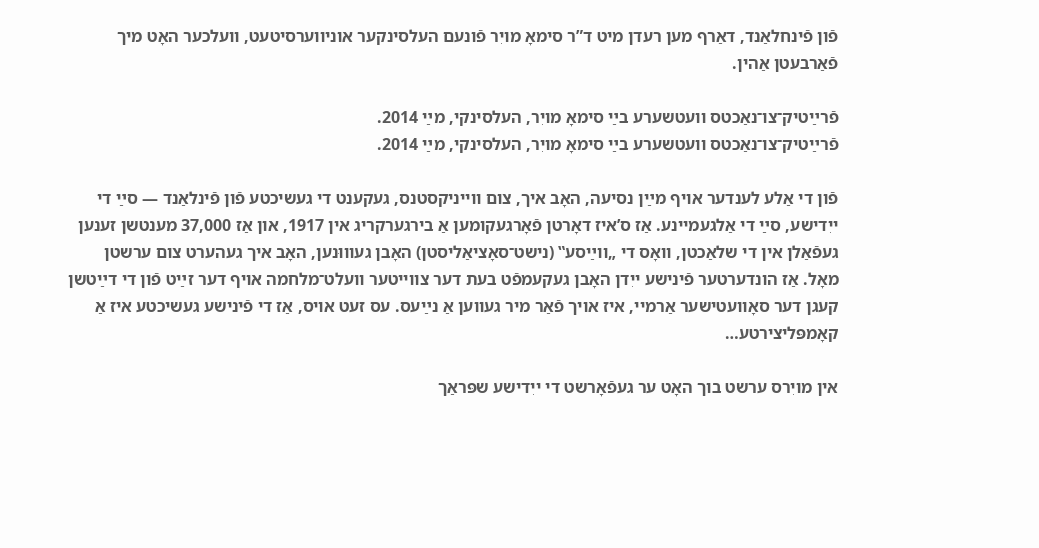פֿון פֿינחלאַנד, דאַרף מען רעדן מיט ד”ר סימאָ מויִר פֿונעם העלסינקער אוניווערסיטעט, וועלכער האָט מיך פֿאַרבעטן אַהין.

פֿרײַטיק־צו־נאַכטס וועטשערע בײַ סימאָ מויִר, העלסינקי, מײַ 2014.
פֿרײַטיק־צו־נאַכטס וועטשערע בײַ סימאָ מויִר, העלסינקי, מײַ 2014.

פֿון די אַלע לענדער אויף מײַן נסיעה, האָב איך, צום ווייניקסטנס, געקענט די געשיכטע פֿון פֿינלאַנד — סײַ די ייִדישע, סײַ די אַלגעמיינע. אַז ס’איז דאָרטן פֿאָרגעקומען אַ בירגערקריג אין 1917, און אַז 37,000 מענטשן זענען געפֿאַלן אין די שלאַכטן, וואָס די „ווײַסע‟ (נישט־סאָציאַליסטן) האָבן געוווּנען, האָב איך געהערט צום ערשטן מאָל. אַז הונדערטער פֿינישע ייִדן האָבן געקעמפֿט בעת דער צווייטער וועלט־מלחמה אויף דער זײַט פֿון די דײַטשן קעגן דער סאָוועטישער אַרמיי, איז אויך פֿאַר מיר געווען אַ נײַעס. עס זעט אויס, אַז די פֿינישע געשיכטע איז אַ קאָמפּליצירטע…

אין מויִרס ערשט בוך האָט ער געפֿאָרשט די ייִדישע שפּראַך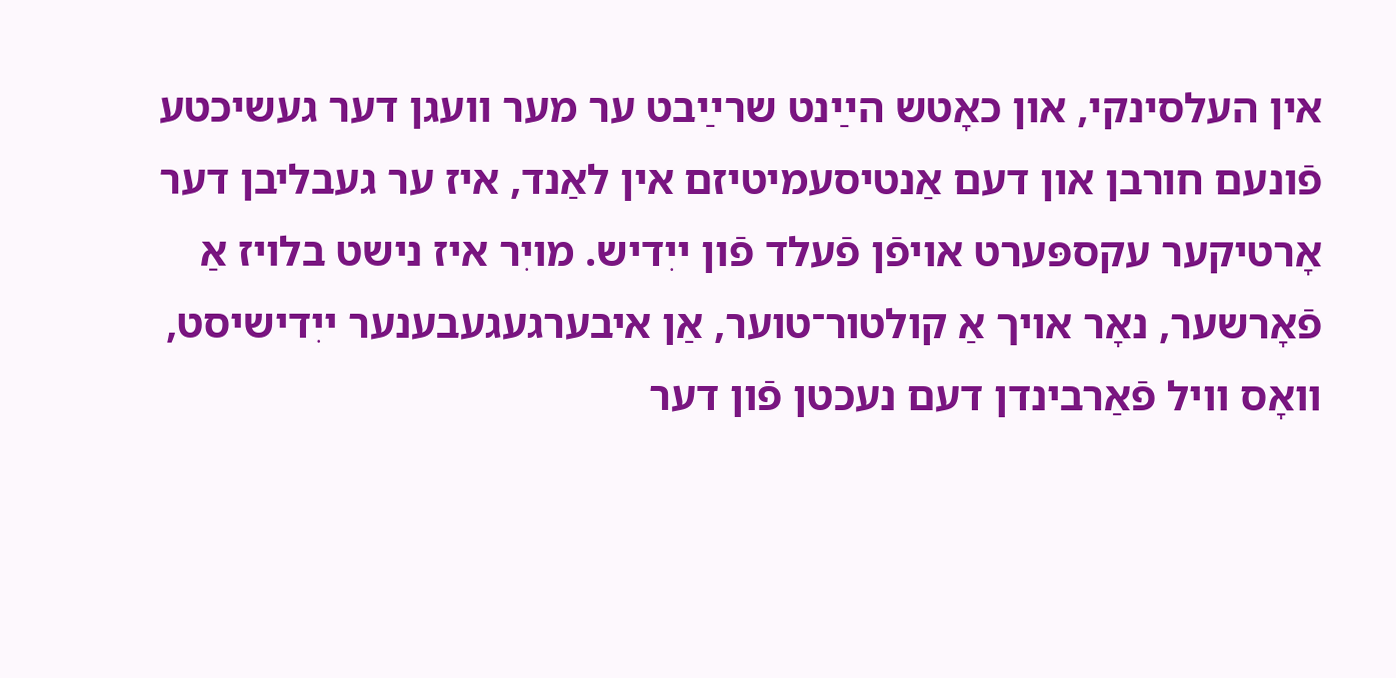אין העלסינקי, און כאָטש הײַנט שרײַבט ער מער וועגן דער געשיכטע פֿונעם חורבן און דעם אַנטיסעמיטיזם אין לאַנד, איז ער געבליבן דער אָרטיקער עקספּערט אויפֿן פֿעלד פֿון ייִדיש. מויִר איז נישט בלויז אַ פֿאָרשער, נאָר אויך אַ קולטור־טוער, אַן איבערגעגעבענער ייִדישיסט, וואָס וויל פֿאַרבינדן דעם נעכטן פֿון דער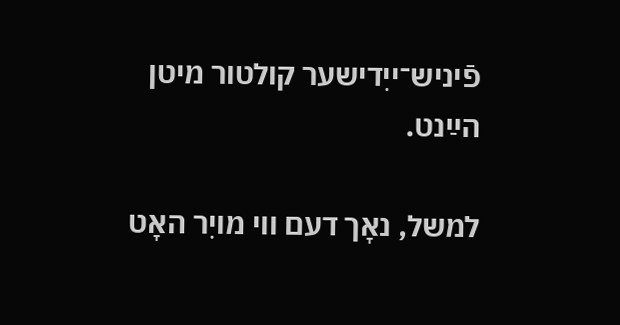פֿיניש־ייִדישער קולטור מיטן הײַנט.

למשל, נאָך דעם ווי מויִר האָט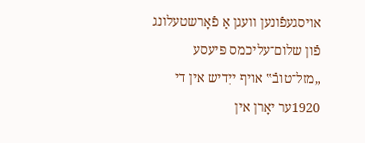אויסגעפֿונען וועגן אַ פֿאָרשטעלונג פֿון שלום־עליכמס פּיעסע „מזל־טובֿ‟ אויף ייִדיש אין די 1920ער יאָרן אין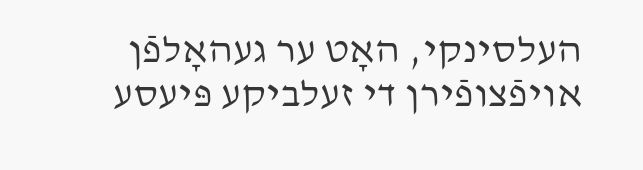העלסינקי, האָט ער געהאָלפֿן אויפֿצופֿירן די זעלביקע פּיעסע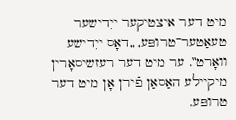מיט דער איצטיקער ייִדישער טעאַטער־טרופּע, „דאָס ייִדישע וואָרט‟. ער מיט דער רעזשיסאָרין מיקיילע האַסאַן פֿירן אָן מיט דער טרופּע.